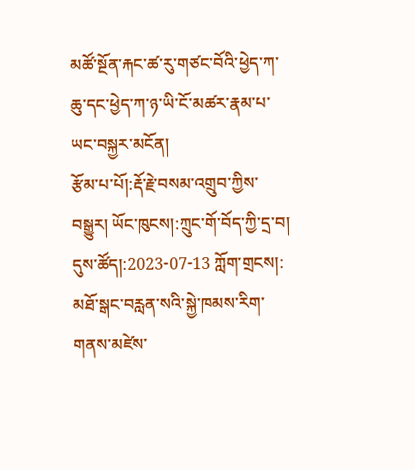མཚོ་སྔོན་རྐང་ཚ་རུ་གཙང་བོའི་ཕྱེད་ཀ་ཆུ་དང་ཕྱེད་ཀ་ཉ་ཡི་ངོ་མཚར་རྣམ་པ་ཡང་བསྐྱར་མངོན།
རྩོམ་པ་པོ།:རྡོ་རྗེ་བསམ་འགྲུབ་ཀྱིས་བསྒྱུར། ཡོང་ཁུངས།:ཀྲུང་གོ་བོད་ཀྱི་དྲ་བ། དུས་ཚོད།:2023-07-13 ཀློག་གྲངས།:
མཐོ་སྒང་བརླན་སའི་སྐྱེ་ཁམས་རིག་གནས་མཛེས་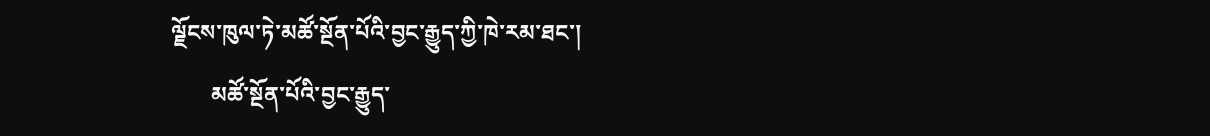ལྗོངས་ཁུལ་ཏེ་མཚོ་སྔོན་པོའི་བྱང་རྒྱུད་ཀྱི་ཁེ་རམ་ཐང་།
       མཚོ་སྔོན་པོའི་བྱང་རྒྱུད་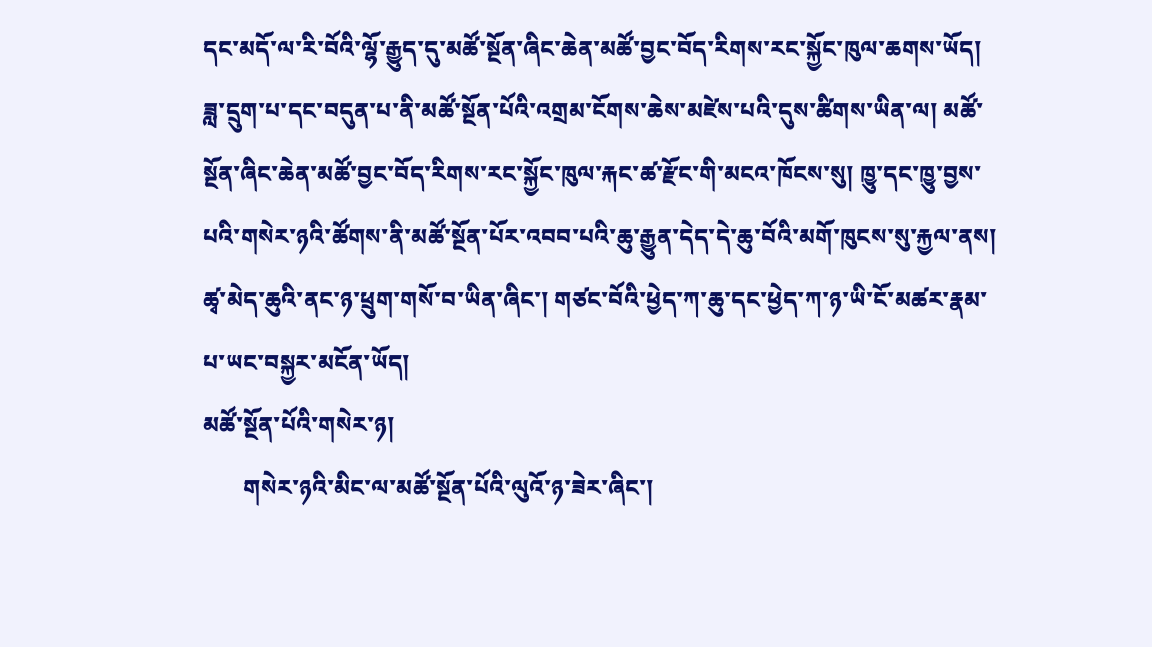དང་མདོ་ལ་རི་བོའི་ལྷོ་རྒྱུད་དུ་མཚོ་སྔོན་ཞིང་ཆེན་མཚོ་བྱང་བོད་རིགས་རང་སྐྱོང་ཁུལ་ཆགས་ཡོད། ཟླ་དྲུག་པ་དང་བདུན་པ་ནི་མཚོ་སྔོན་པོའི་འགྲམ་ངོགས་ཆེས་མཛེས་པའི་དུས་ཚིགས་ཡིན་ལ། མཚོ་སྔོན་ཞིང་ཆེན་མཚོ་བྱང་བོད་རིགས་རང་སྐྱོང་ཁུལ་རྐང་ཚ་རྫོང་གི་མངའ་ཁོངས་སུ། ཁྱུ་དང་ཁྱུ་བྱས་པའི་གསེར་ཉའི་ཚོགས་ནི་མཚོ་སྔོན་པོར་འབབ་པའི་ཆུ་རྒྱུན་དེད་དེ་ཆུ་བོའི་མགོ་ཁུངས་སུ་རྐྱལ་ནས། ཚྭ་མེད་ཆུའི་ནང་ཉ་ཕྲུག་གསོ་བ་ཡིན་ཞིང་། གཙང་བོའི་ཕྱེད་ཀ་ཆུ་དང་ཕྱེད་ཀ་ཉ་ཡི་ངོ་མཚར་རྣམ་པ་ཡང་བསྐྱར་མངོན་ཡོད།
མཚོ་སྔོན་པོའི་གསེར་ཉ།
       གསེར་ཉའི་མིང་ལ་མཚོ་སྔོན་པོའི་ལུའོ་ཉ་ཟེར་ཞིང་།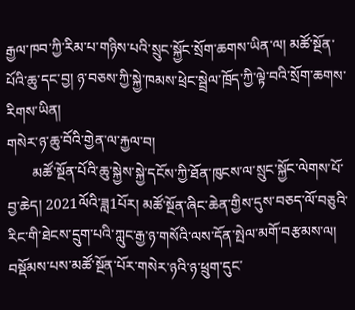རྒྱལ་ཁབ་ཀྱི་རིམ་པ་གཉིས་པའི་སྲུང་སྐྱོང་སྲོག་ཆགས་ཡིན་ལ། མཚོ་སྔོན་པོའི་ཆུ་དང་བྱ། ཉ་བཅས་ཀྱི་སྐྱེ་ཁམས་ཕྲེང་སྦྲེལ་ཁྲོད་ཀྱི་ལྟེ་བའི་སྲོག་ཆགས་རིགས་ཡིན།
གསེར་ཉ་ཆུ་བོའི་གྱེན་ལ་རྐྱལ་བ།
       མཚོ་སྔོན་པོའི་ཆུ་སྐྱེས་སྐྱེ་དངོས་ཀྱི་ཐོན་ཁུངས་ལ་སྲུང་སྐྱོང་ལེགས་པོ་བྱ་ཆེད། 2021ལོའི་ཟླ1པོར། མཚོ་སྔོན་ཞིང་ཆེན་གྱིས་དུས་བཅད་ལོ་བཅུའི་རིང་གི་ཐེངས་དྲུག་པའི་ཀླུང་རྒྱ་ཉ་གསོའི་ལས་དོན་སྤེལ་མགོ་བརྩམས་ལ། བསྡོམས་པས་མཚོ་སྔོན་པོར་གསེར་ཉའི་ཉ་ཕྲུག་དུང་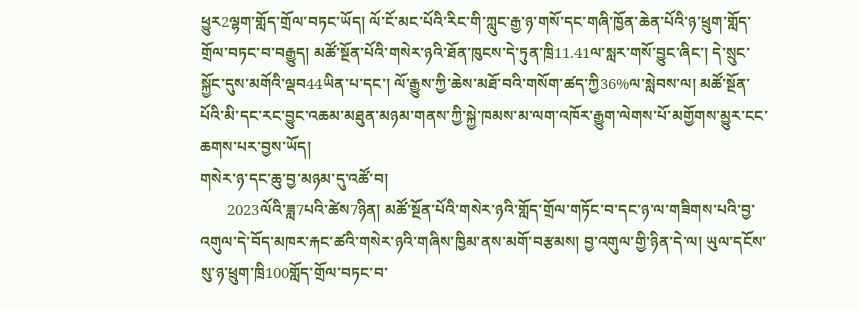ཕྱུར2ལྷག་གློད་གྲོལ་བཏང་ཡོད། ལོ་ངོ་མང་པོའི་རིང་གི་ཀླུང་རྒྱ་ཉ་གསོ་དང་གཞི་ཁྱོན་ཆེན་པོའི་ཉ་ཕྲུག་གློད་གྲོལ་བཏང་བ་བརྒྱུད། མཚོ་སྔོན་པོའི་གསེར་ཉའི་ཐོན་ཁུངས་དེ་ཏུན་ཁྲི11.41ལ་སླར་གསོ་བྱུང་ཞིང་། དེ་སྲུང་སྐྱོང་དུས་མགོའི་ལྡབ44ཡིན་པ་དང་། ལོ་རྒྱུས་ཀྱི་ཆེས་མཐོ་བའི་གསོག་ཚད་ཀྱི36%ལ་སླེབས་ལ། མཚོ་སྔོན་པོའི་མི་དང་རང་བྱུང་འཆམ་མཐུན་མཉམ་གནས་ཀྱི་སྐྱེ་ཁམས་མ་ལག་འཁོར་རྒྱུག་ལེགས་པོ་མགྱོགས་མྱུར་ངང་ཆགས་པར་བྱས་ཡོད།
གསེར་ཉ་དང་ཆུ་བྱ་མཉམ་དུ་འཚོ་བ།
       2023ལོའི་ཟླ7པའི་ཚེས7ཉིན། མཚོ་སྔོན་པོའི་གསེར་ཉའི་གློད་གྲོལ་གཏོང་བ་དང་ཉ་ལ་གཟིགས་པའི་བྱ་འགུལ་དེ་བོད་མཁར་རྐང་ཚའི་གསེར་ཉའི་གཞིས་ཁྱིམ་ནས་མགོ་བརྩམས། བྱ་འགུལ་གྱི་ཉིན་དེ་ལ། ཡུལ་དངོས་སུ་ཉ་ཕྲུག་ཁྲི100གློད་གྲོལ་བཏང་བ་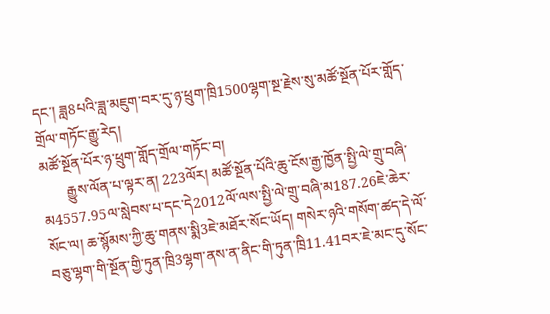དང་། ཟླ8པའི་ཟླ་མཇུག་བར་དུ་ཉ་ཕྲུག་ཁྲི1500ལྷག་སྔ་རྗེས་སུ་མཚོ་སྔོན་པོར་གློད་གྲོལ་གཏོང་རྒྱུ་རེད།
མཚོ་སྔོན་པོར་ཉ་ཕྲུག་གློད་གྲོལ་གཏོང་བ།
       རྒྱུས་ལོན་པ་ལྟར་ན། 223ལོར། མཚོ་སྔོན་པོའི་ཆུ་ངོས་རྒྱ་ཁྱོན་སྤྱི་ལེ་གྲུ་བཞི་མ4557.95ལ་སླེབས་པ་དང་དེ2012ལོ་ལས་སྤྱི་ལེ་གྲུ་བཞི་མ187.26ཇེ་ཆེར་སོང་ལ། ཆ་སྙོམས་ཀྱི་ཆུ་གནས་སྨི3ཇེ་མཐོར་སོང་ཡོད། གསེར་ཉའི་གསོག་ཚད་དེ་ལོ་བཅུ་ལྷག་གི་སྔོན་གྱི་ཏུན་ཁྲི3ལྷག་ནས་ན་ནིང་གི་ཏུན་ཁྲི11.41བར་ཇེ་མང་དུ་སོང་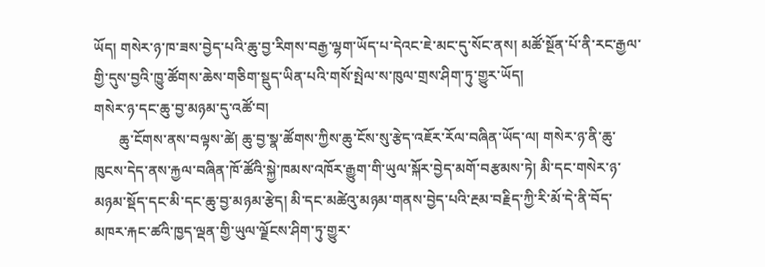ཡོད། གསེར་ཉ་ཁ་ཟས་བྱེད་པའི་ཆུ་བྱ་རིགས་བརྒྱ་ལྷག་ཡོད་པ་དེའང་ཇེ་མང་དུ་སོང་ནས། མཚོ་སྔོན་པོ་ནི་རང་རྒྱལ་གྱི་དུས་བྱའི་ཁྱུ་ཚོགས་ཆེས་གཅིག་སྡུད་ཡིན་པའི་གསོ་སྤེལ་ས་ཁུལ་གྲས་ཤིག་ཏུ་གྱུར་ཡོད།
གསེར་ཉ་དང་ཆུ་བྱ་མཉམ་དུ་འཚོ་བ།
       ཆུ་ངོགས་ནས་བལྟས་ཚེ། ཆུ་བྱ་སྣ་ཚོགས་ཀྱིས་ཆུ་ངོས་སུ་རྩེད་འཇོར་རོལ་བཞིན་ཡོད་ལ། གསེར་ཉ་ནི་ཆུ་ཁུངས་དེད་ནས་རྐྱལ་བཞིན་ཁོ་ཚོའི་སྐྱེ་ཁམས་འཁོར་རྒྱུག་གི་ཡུལ་སྐོར་བྱེད་མགོ་བརྩམས་ཏེ། མི་དང་གསེར་ཉ་མཉམ་སྡོད་དང་མི་དང་ཆུ་བྱ་མཉམ་རྩེད། མི་དང་མཚེའུ་མཉམ་གནས་བྱེད་པའི་རྔམ་བརྗིད་ཀྱི་རི་མོ་དེ་ནི་བོད་མཁར་རྐང་ཚའི་ཁྱད་ལྡན་གྱི་ཡུལ་ལྗོངས་ཤིག་ཏུ་གྱུར་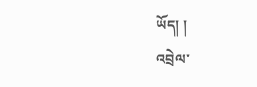ཡོད། །
འབྲེལ་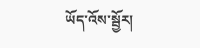ཡོད་འོས་སྦྱོར།